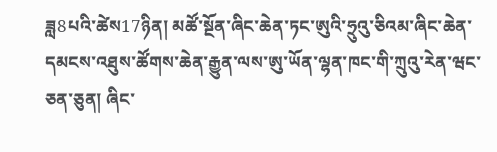ཟླ8པའི་ཚེས17ཉིན། མཚོ་སྔོན་ཞིང་ཆེན་ཏང་ཨུའི་ཧྲུའུ་ཅིའམ་ཞིང་ཆེན་དམངས་འཐུས་ཚོགས་ཆེན་རྒྱུན་ལས་ཨུ་ཡོན་ལྷན་ཁང་གི་ཀྲུའུ་རེན་ཝང་ཅན་ཅུན། ཞིང་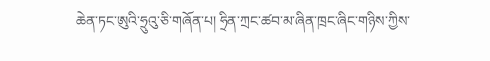ཆེན་ཏང་ཨུའི་ཧྲུའུ་ཅི་གཞོན་པ། ཧྲིན་ཀྲང་ཚབ་མ་ཞིན་ཁྲང་ཞིང་གཉིས་ཀྱིས་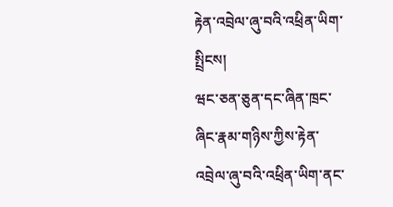རྟེན་འབྲེལ་ཞུ་བའི་འཕྲིན་ཡིག་སྤྲིངས།
ཝང་ཅན་ཅུན་དང་ཞིན་ཁྲང་ཞིང་རྣམ་གཉིས་ཀྱིས་རྟེན་འབྲེལ་ཞུ་བའི་འཕྲིན་ཡིག་ནང་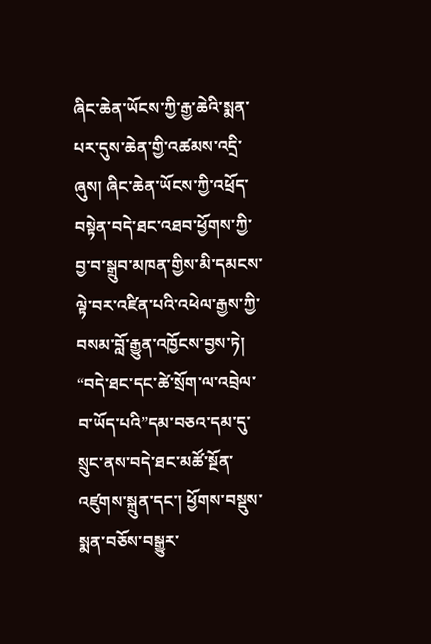ཞིང་ཆེན་ཡོངས་ཀྱི་རྒྱ་ཆེའི་སྨན་པར་དུས་ཆེན་གྱི་འཚམས་འདྲི་ཞུས། ཞིང་ཆེན་ཡོངས་ཀྱི་འཕྲོད་བསྟེན་བདེ་ཐང་འཐབ་ཕྱོགས་ཀྱི་བྱ་བ་སྒྲུབ་མཁན་གྱིས་མི་དམངས་ལྟེ་བར་འཛིན་པའི་འཕེལ་རྒྱས་ཀྱི་བསམ་བློ་རྒྱུན་འཁྱོངས་བྱས་ཏེ། “བདེ་ཐང་དང་ཚེ་སྲོག་ལ་འབྲེལ་བ་ཡོད་པའི”དམ་བཅའ་དམ་དུ་སྲུང་ནས་བདེ་ཐང་མཚོ་སྔོན་འཛུགས་སྐྲུན་དང་། ཕྱོགས་བསྡུས་སྨན་བཅོས་བསྒྱུར་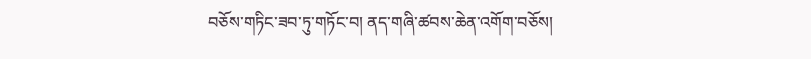བཅོས་གཏིང་ཟབ་ཏུ་གཏོང་བ། ནད་གཞི་ཚབས་ཆེན་འགོག་བཅོས།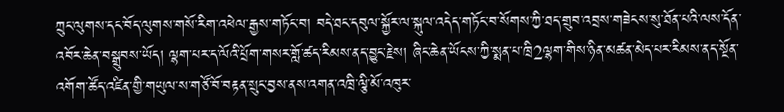ཀྲུང་ལུགས་དང་བོད་ལུགས་གསོ་རིག་འཕེལ་རྒྱས་གཏོང་བ། བདེ་ཐང་དབུལ་སྐྱོར་ལ་སྐུལ་འདེད་གཏོང་བ་སོགས་ཀྱི་ཐད་གྲུབ་འབྲས་གཟེངས་སུ་ཐོན་པའི་ལས་དོན་འབོར་ཆེན་བསྒྲུབས་ཡོད། ལྷག་པར་ད་ལོའི་པྲོག་གསར་གློ་ཚད་རིམས་ནད་བྱུང་རྗེས། ཞིང་ཆེན་ཡོངས་ཀྱི་སྨན་པ་ཁྲི2ལྷག་གིས་ཉིན་མཚན་མེད་པར་རིམས་ནད་སྔོན་འགོག་ཚོད་འཛིན་གྱི་གཡུལ་ས་གཙོ་བོ་བརྟན་སྲུང་བྱས་ནས་འགན་འཁྲི་ལྕི་མོ་འཁུར་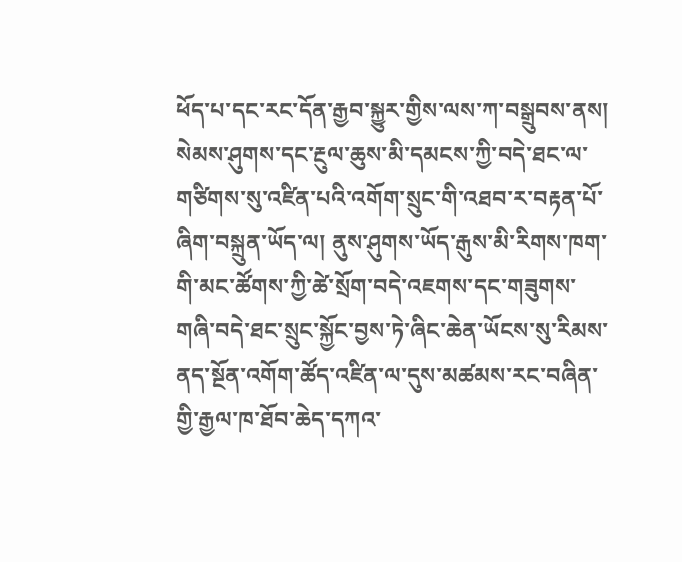ཕོད་པ་དང་རང་དོན་རྒྱབ་སྐྱུར་གྱིས་ལས་ཀ་བསྒྲུབས་ནས། སེམས་ཤུགས་དང་རྔུལ་ཆུས་མི་དམངས་ཀྱི་བདེ་ཐང་ལ་གཙིགས་སུ་འཛིན་པའི་འགོག་སྲུང་གི་འཐབ་ར་བརྟན་པོ་ཞིག་བསྐྲུན་ཡོད་ལ། ནུས་ཤུགས་ཡོད་རྒུས་མི་རིགས་ཁག་གི་མང་ཚོགས་ཀྱི་ཚེ་སྲོག་བདེ་འཇགས་དང་གཟུགས་གཞི་བདེ་ཐང་སྲུང་སྐྱོང་བྱས་ཏེ་ཞིང་ཆེན་ཡོངས་སུ་རིམས་ནད་སྔོན་འགོག་ཚོད་འཛིན་ལ་དུས་མཚམས་རང་བཞིན་གྱི་རྒྱལ་ཁ་ཐོབ་ཆེད་དཀའ་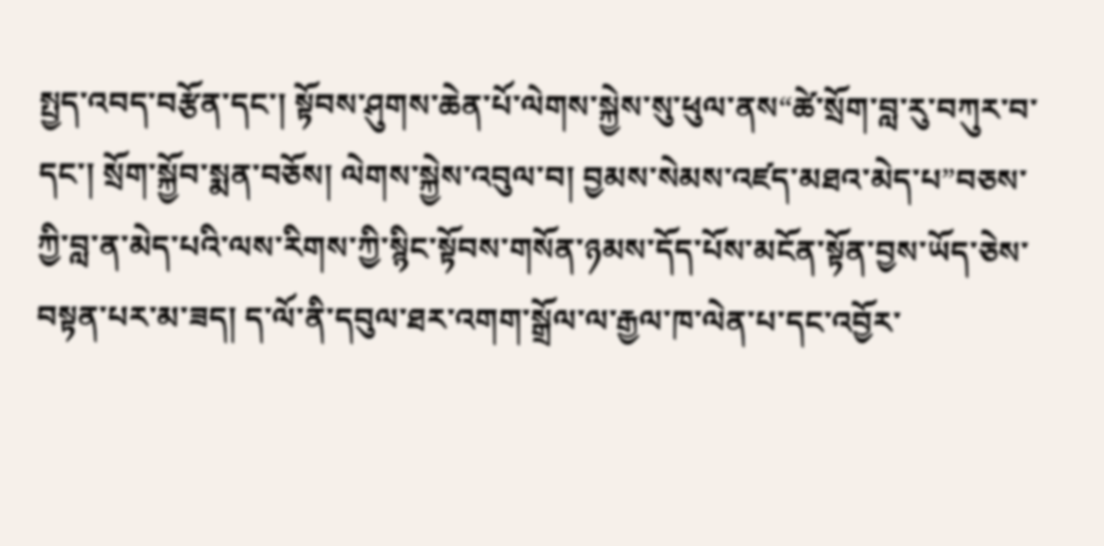སྤྱད་འབད་བརྩོན་དང་། སྟོབས་ཤུགས་ཆེན་པོ་ལེགས་སྐྱེས་སུ་ཕུལ་ནས“ཚེ་སྲོག་བླ་རུ་བཀུར་བ་དང་། སྲོག་སྐྱོབ་སྨན་བཅོས། ལེགས་སྐྱེས་འབུལ་བ། བྱམས་སེམས་འཛད་མཐའ་མེད་པ”བཅས་ཀྱི་བླ་ན་མེད་པའི་ལས་རིགས་ཀྱི་སྙིང་སྟོབས་གསོན་ཉམས་དོད་པོས་མངོན་སྟོན་བྱས་ཡོད་ཅེས་བསྟན་པར་མ་ཟད། ད་ལོ་ནི་དབུལ་ཐར་འགག་སྒྲོལ་ལ་རྒྱལ་ཁ་ལེན་པ་དང་འབྱོར་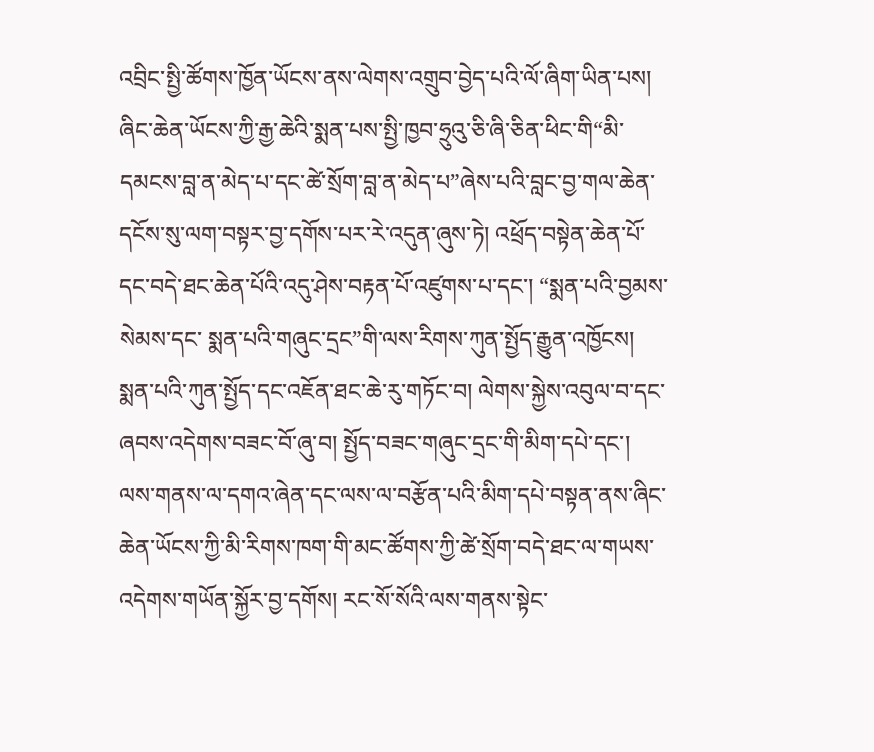འབྲིང་སྤྱི་ཚོགས་ཁྱོན་ཡོངས་ནས་ལེགས་འགྲུབ་བྱེད་པའི་ལོ་ཞིག་ཡིན་པས། ཞིང་ཆེན་ཡོངས་ཀྱི་རྒྱ་ཆེའི་སྨན་པས་སྤྱི་ཁྱབ་ཧྲུའུ་ཅི་ཞི་ཅིན་ཕིང་གི“མི་དམངས་བླ་ན་མེད་པ་དང་ཚེ་སྲོག་བླ་ན་མེད་པ”ཞེས་པའི་བླང་བྱ་གལ་ཆེན་དངོས་སུ་ལག་བསྟར་བྱ་དགོས་པར་རེ་འདུན་ཞུས་ཏེ། འཕྲོད་བསྟེན་ཆེན་པོ་དང་བདེ་ཐང་ཆེན་པོའི་འདུ་ཤེས་བརྟན་པོ་འཛུགས་པ་དང་། “སྨན་པའི་བྱམས་སེམས་དང་ སྨན་པའི་གཞུང་དྲང”གི་ལས་རིགས་ཀུན་སྤྱོད་རྒྱུན་འཁྱོངས། སྨན་པའི་ཀུན་སྤྱོད་དང་འཇོན་ཐང་ཆེ་རུ་གཏོང་བ། ལེགས་སྐྱེས་འབུལ་བ་དང་ཞབས་འདེགས་བཟང་བོ་ཞུ་བ། སྤྱོད་བཟང་གཞུང་དྲང་གི་མིག་དཔེ་དང་། ལས་གནས་ལ་དགའ་ཞེན་དང་ལས་ལ་བརྩོན་པའི་མིག་དཔེ་བསྟན་ནས་ཞིང་ཆེན་ཡོངས་ཀྱི་མི་རིགས་ཁག་གི་མང་ཚོགས་ཀྱི་ཚེ་སྲོག་བདེ་ཐང་ལ་གཡས་འདེགས་གཡོན་སྐྱོར་བྱ་དགོས། རང་སོ་སོའི་ལས་གནས་སྟེང་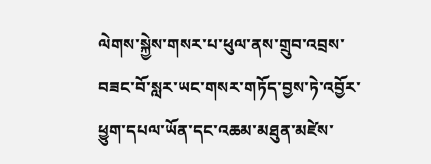ལེགས་སྐྱེས་གསར་པ་ཕུལ་ནས་གྲུབ་འབྲས་བཟང་བོ་སླར་ཡང་གསར་གཏོད་བྱས་ཏེ་འབྱོར་ཕྱུག་དཔལ་ཡོན་དང་འཆམ་མཐུན་མཛེས་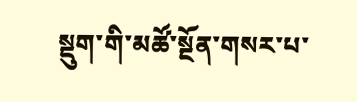སྡུག་གི་མཚོ་སྔོན་གསར་པ་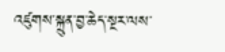འཛུགས་སྐྲུན་བྱ་ཆེད་སྔར་ལས་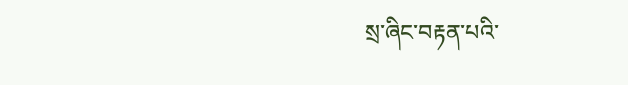སྲ་ཞིང་བརྟན་པའི་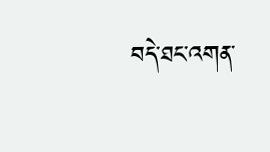བདེ་ཐང་འགན་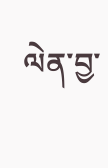ལེན་བྱ་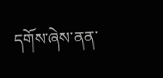དགོས་ཞེས་ནན་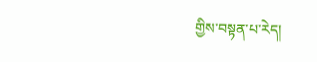གྱིས་བསྟན་པ་རེད།